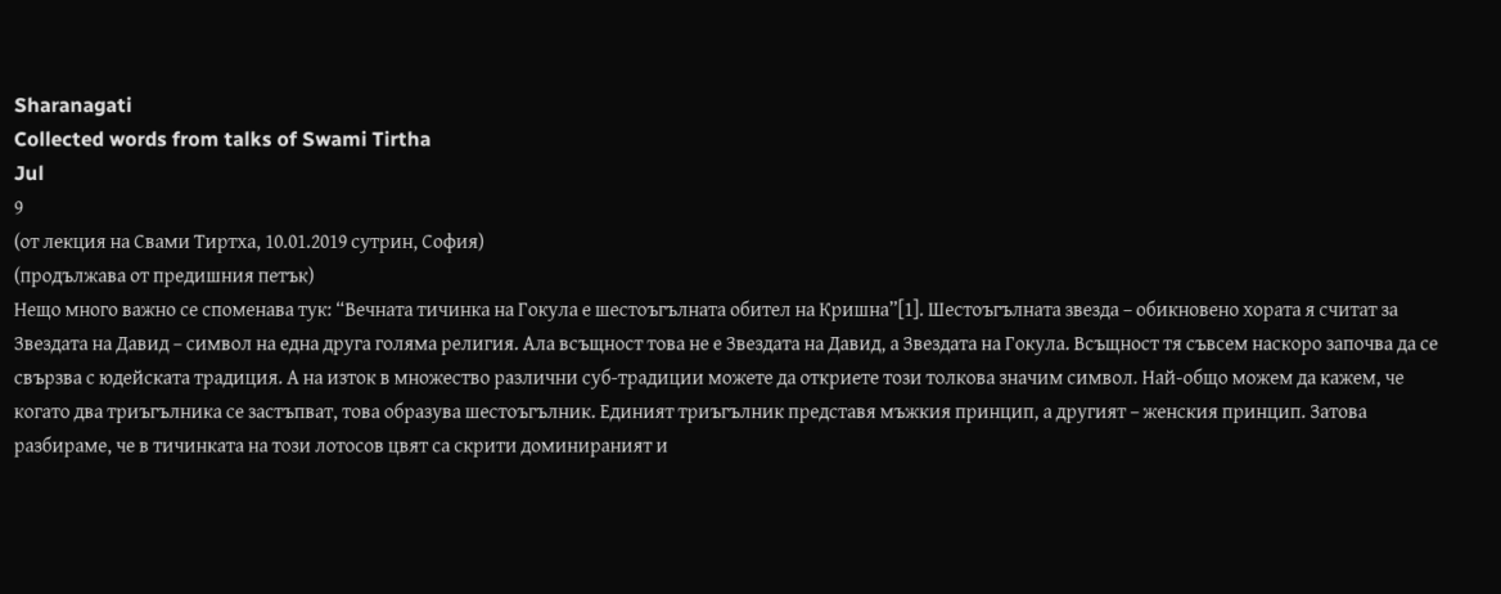Sharanagati
Collected words from talks of Swami Tirtha
Jul
9
(от лекция на Свами Тиртха, 10.01.2019 сутрин, София)
(продължава от предишния петък)
Нещо много важно се споменава тук: “Вечната тичинка на Гокула е шестоъгълната обител на Кришна”[1]. Шестоъгълната звезда – обикновено хората я считат за Звездата на Давид – символ на една друга голяма религия. Ала всъщност това не е Звездата на Давид, а Звездата на Гокула. Всъщност тя съвсем наскоро започва да се свързва с юдейската традиция. А на изток в множество различни суб-традиции можете да откриете този толкова значим символ. Най-общо можем да кажем, че когато два триъгълника се застъпват, това образува шестоъгълник. Единият триъгълник представя мъжкия принцип, а другият – женския принцип. Затова разбираме, че в тичинката на този лотосов цвят са скрити доминираният и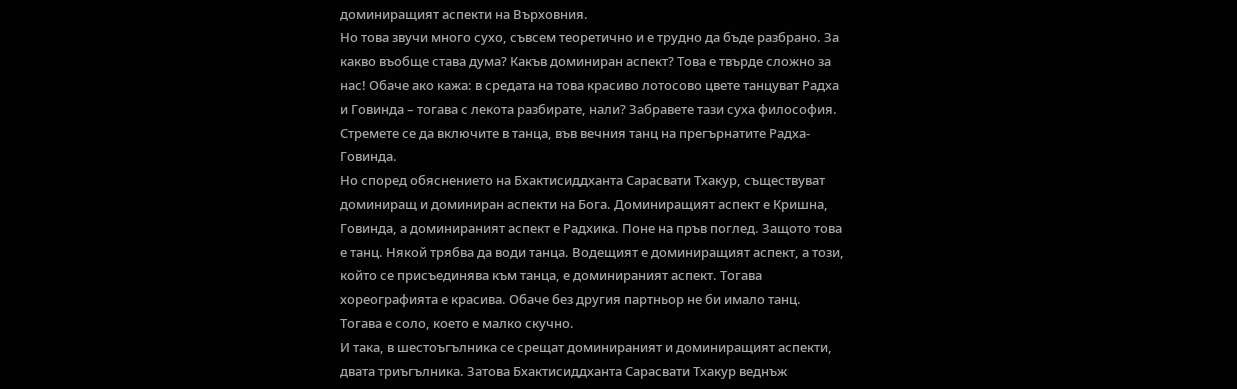доминиращият аспекти на Върховния.
Но това звучи много сухо, съвсем теоретично и е трудно да бъде разбрано. За какво въобще става дума? Какъв доминиран аспект? Това е твърде сложно за нас! Обаче ако кажа: в средата на това красиво лотосово цвете танцуват Радха и Говинда – тогава с лекота разбирате, нали? Забравете тази суха философия. Стремете се да включите в танца, във вечния танц на прегърнатите Радха-Говинда.
Но според обяснението на Бхактисиддханта Сарасвати Тхакур, съществуват доминиращ и доминиран аспекти на Бога. Доминиращият аспект е Кришна, Говинда, а доминираният аспект е Радхика. Поне на пръв поглед. Защото това е танц. Някой трябва да води танца. Водещият е доминиращият аспект, а този, който се присъединява към танца, е доминираният аспект. Тогава хореографията е красива. Обаче без другия партньор не би имало танц. Тогава е соло, което е малко скучно.
И така, в шестоъгълника се срещат доминираният и доминиращият аспекти, двата триъгълника. Затова Бхактисиддханта Сарасвати Тхакур веднъж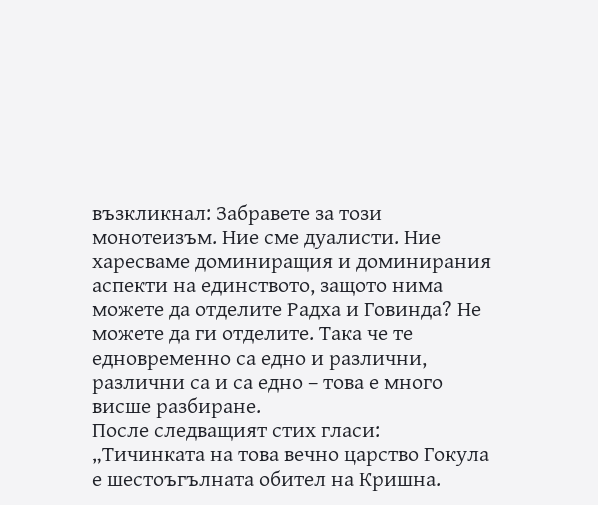възкликнал: Забравете за този монотеизъм. Ние сме дуалисти. Ние харесваме доминиращия и доминирания аспекти на единството, защото нима можете да отделите Радха и Говинда? Не можете да ги отделите. Така че те едновременно са едно и различни, различни са и са едно – това е много висше разбиране.
После следващият стих гласи: „Тичинката на това вечно царство Гокула е шестоъгълната обител на Кришна.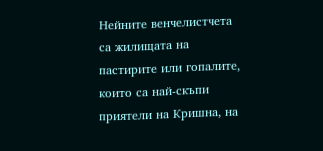Нейните венчелистчета са жилищата на пастирите или гопалите, които са най-скъпи приятели на Кришна, на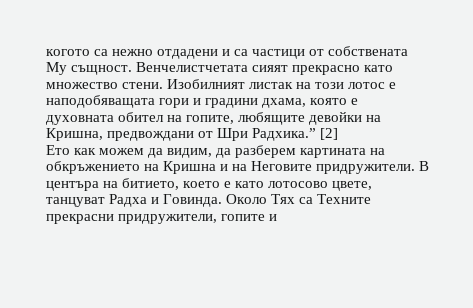когото са нежно отдадени и са частици от собствената Му същност. Венчелистчетата сияят прекрасно като множество стени. Изобилният листак на този лотос е наподобяващата гори и градини дхама, която е духовната обител на гопите, любящите девойки на Кришна, предвождани от Шри Радхика.” [2]
Ето как можем да видим, да разберем картината на обкръжението на Кришна и на Неговите придружители. В центъра на битието, което е като лотосово цвете, танцуват Радха и Говинда. Около Тях са Техните прекрасни придружители, гопите и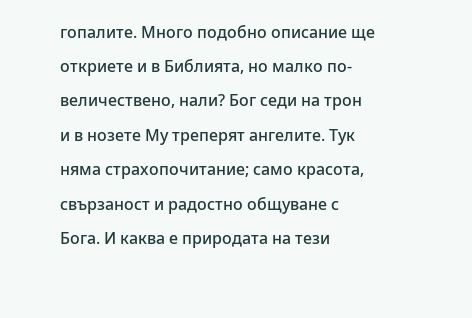гопалите. Много подобно описание ще откриете и в Библията, но малко по-величествено, нали? Бог седи на трон и в нозете Му треперят ангелите. Тук няма страхопочитание; само красота, свързаност и радостно общуване с Бога. И каква е природата на тези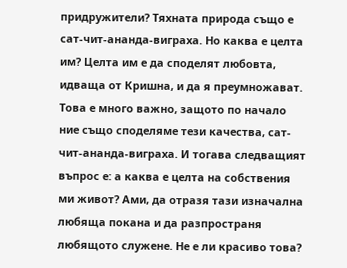придружители? Тяхната природа също е сат-чит-ананда-виграха. Но каква е целта им? Целта им е да споделят любовта, идваща от Кришна, и да я преумножават. Това е много важно, защото по начало ние също споделяме тези качества, сат-чит-ананда-виграха. И тогава следващият въпрос е: а каква е целта на собствения ми живот? Ами, да отразя тази изначална любяща покана и да разпространя любящото служене. Не е ли красиво това?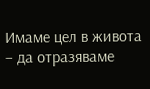Имаме цел в живота – да отразяваме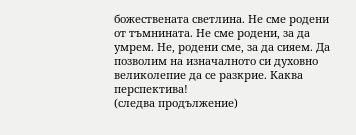божествената светлина. Не сме родени от тъмнината. Не сме родени, за да умрем. Не, родени сме, за да сияем. Да позволим на изначалното си духовно великолепие да се разкрие. Каква перспектива!
(следва продължение)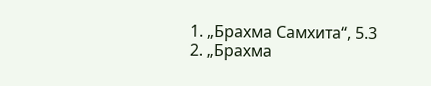1. „Брахма Самхита“, 5.3
2. „Брахма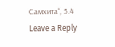Самхита“, 5.4
Leave a Reply